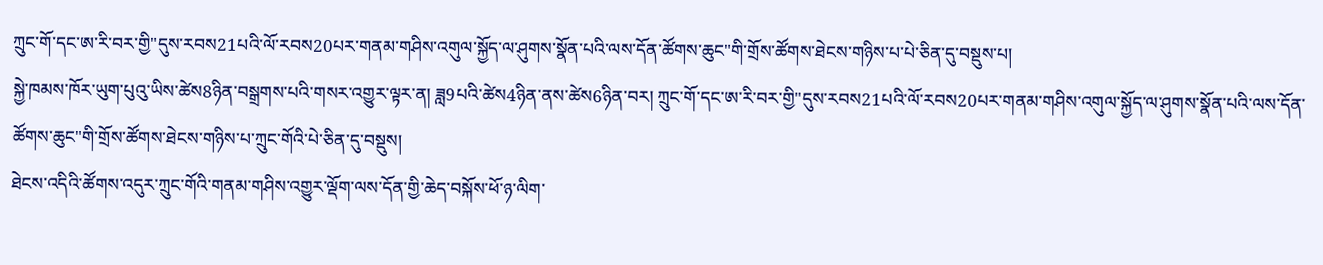ཀྲུང་གོ་དང་ཨ་རི་བར་གྱི"དུས་རབས21པའི་ལོ་རབས20པར་གནམ་གཤིས་འགུལ་སྐྱོད་ལ་ཤུགས་སྣོན་པའི་ལས་དོན་ཚོགས་ཆུང"གི་གྲོས་ཚོགས་ཐེངས་གཉིས་པ་པེ་ཅིན་དུ་བསྡུས་པ།
སྐྱེ་ཁམས་ཁོར་ཡུག་པུའུ་ཡིས་ཚེས8ཉིན་བསྒྲགས་པའི་གསར་འགྱུར་ལྟར་ན། ཟླ9པའི་ཚེས4ཉིན་ནས་ཚེས6ཉིན་བར། ཀྲུང་གོ་དང་ཨ་རི་བར་གྱི"དུས་རབས21པའི་ལོ་རབས20པར་གནམ་གཤིས་འགུལ་སྐྱོད་ལ་ཤུགས་སྣོན་པའི་ལས་དོན་ཚོགས་ཆུང"གི་གྲོས་ཚོགས་ཐེངས་གཉིས་པ་ཀྲུང་གོའི་པེ་ཅིན་དུ་བསྡུས།
ཐེངས་འདིའི་ཚོགས་འདུར་ཀྲུང་གོའི་གནམ་གཤིས་འགྱུར་ལྡོག་ལས་དོན་གྱི་ཆེད་བསྐོས་ཕོ་ཉ་ལིག་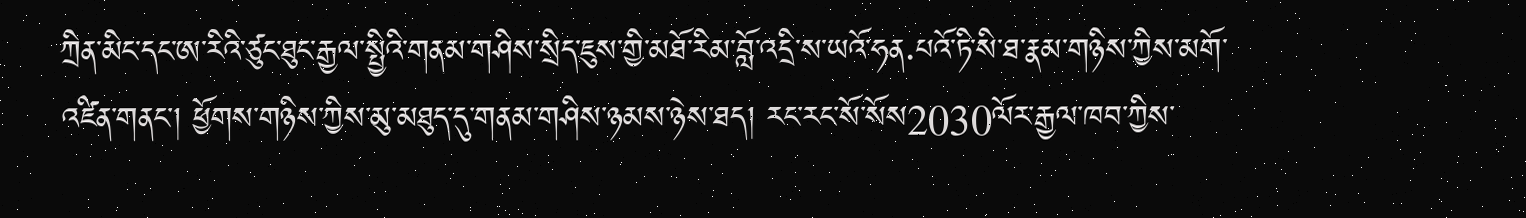ཀྲིན་མིང་དང་ཨ་རིའི་ཙུང་ཐུང་རྒྱལ་སྤྱིའི་གནམ་གཤིས་སྲིད་ཇུས་གྱི་མཐོ་རིམ་བློ་འདྲི་ས་ཡའོ་ཧན·པའོ་ཏི་སི་ཐ་རྣམ་གཉིས་ཀྱིས་མགོ་འཛིན་གནང་། ཕྱོགས་གཉིས་ཀྱིས་མུ་མཐུད་དུ་གནམ་གཤིས་ཉམས་ཉེས་ཐད། རང་རང་སོ་སོས2030ལོར་རྒྱལ་ཁབ་ཀྱིས་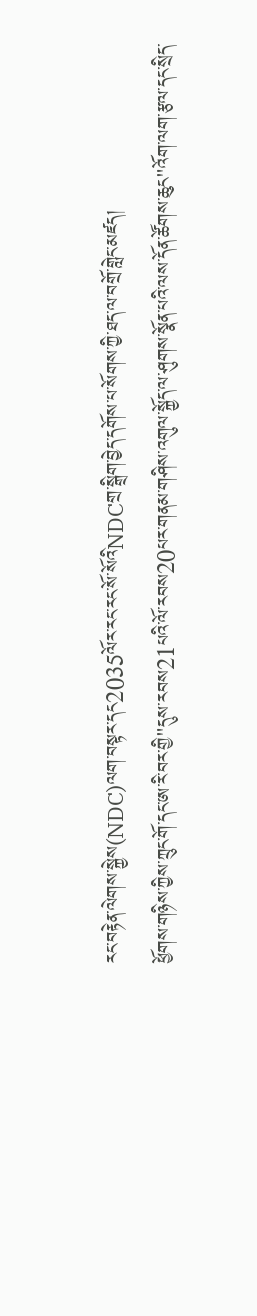རང་བརྟེན་ལེགས་སྐྱེས(NDC)ལག་བསྟར་དང2035ལོར་རང་རང་སོ་སོའིNDCགྲ་སྒྲིག་བྱེད་དགོས་པ་སོགས་ཀྱི་ཐད་ལ་བགྲོ་གླེང་མཛད།
ཕྱོགས་གཉིས་ཀྱིས་ཀྲུང་གོ་དང་ཨ་རི་བར་གྱི"དུས་རབས21པའི་ལོ་རབས20པར་གནམ་གཤིས་འགུལ་སྐྱོད་ལ་ཤུགས་སྣོན་པའི་ལས་དོན་ཚོགས་ཆུང"འོག་ལག་རྩལ་དང་སྲིད་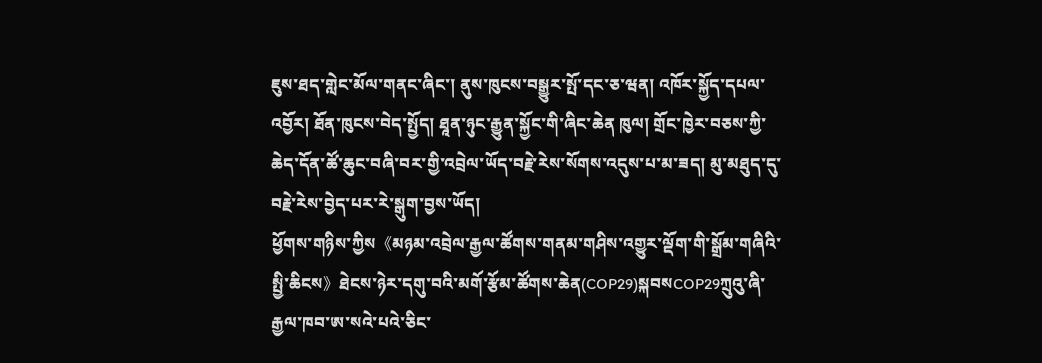ཇུས་ཐད་གླེང་མོལ་གནང་ཞིང་། ནུས་ཁུངས་བསྒྱུར་སྤོ་དང་ཅ་ཝན། འཁོར་སྐྱོད་དཔལ་འབྱོར། ཐོན་ཁུངས་བེད་སྤྱོད། ཐཱན་ཉུང་རྒྱུན་སྐྱོང་གི་ཞིང་ཆེན ཁུལ། གྲོང་ཁྱེར་བཅས་ཀྱི་ཆེད་དོན་ཚོ་ཆུང་བཞི་བར་གྱི་འབྲེལ་ཡོད་བརྗེ་རེས་སོགས་འདུས་པ་མ་ཟད། མུ་མཐུད་དུ་བརྗེ་རེས་བྱེད་པར་རེ་སྒུག་བྱས་ཡོད།
ཕྱོགས་གཉིས་ཀྱིས《མཉམ་འབྲེལ་རྒྱལ་ཚོགས་གནམ་གཤིས་འགྱུར་ལྡོག་གི་སྒྲོམ་གཞིའི་སྤྱི་ཆིངས》ཐེངས་ཉེར་དགུ་བའི་མགོ་རྩོམ་ཚོགས་ཆེན(COP29)སྐབསCOP29ཀྲུའུ་ཞི་རྒྱལ་ཁབ་ཨ་སའེ་པའེ་ཅིང་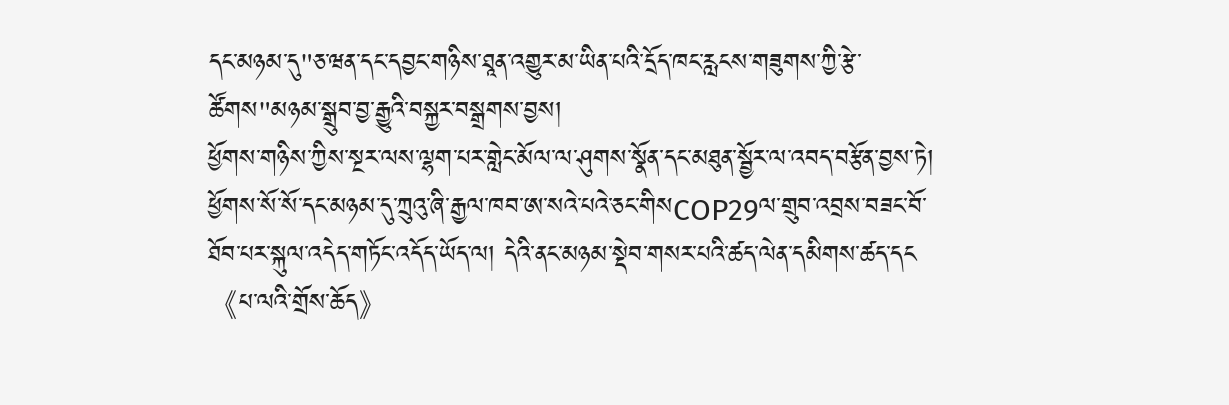དང་མཉམ་དུ"ཅ་ཝན་དང་དབྱང་གཉིས་ཐཱན་འགྱུར་མ་ཡིན་པའི་དྲོད་ཁང་རླངས་གཟུགས་ཀྱི་རྩེ་ཚོགས"མཉམ་སྒྲུབ་བྱ་རྒྱུའི་བསྐྱར་བསྒྲགས་བྱས།
ཕྱོགས་གཉིས་ཀྱིས་སྔར་ལས་ལྷག་པར་གླེང་མོལ་ལ་ཤུགས་སྣོན་དང་མཐུན་སྦྱོར་ལ་འབད་བརྩོན་བྱས་ཏེ། ཕྱོགས་སོ་སོ་དང་མཉམ་དུ་ཀྲུའུ་ཞི་རྒྱལ་ཁབ་ཨ་སའེ་པའེ་ཅང་གིསCOP29ལ་གྲུབ་འབྲས་བཟང་བོ་ཐོབ་པར་སྐུལ་འདེད་གཏོང་འདོད་ཡོད་ལ། དེའི་ནང་མཉམ་སྡེབ་གསར་པའི་ཚད་ལེན་དམིགས་ཚད་དང《པ་ལའི་གྲོས་ཆོད》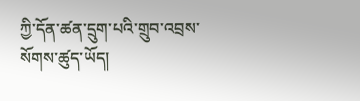ཀྱི་དོན་ཚན་དྲུག་པའི་གྲུབ་འབྲས་སོགས་ཚུད་ཡོད།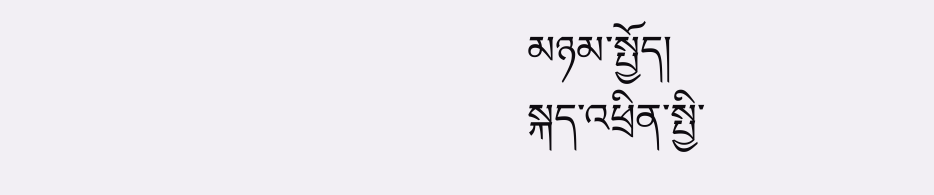མཉམ་སྤྱོད།
སྐད་འཕྲིན་སྤྱི་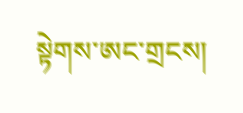སྟེགས་ཨང་གྲངས།